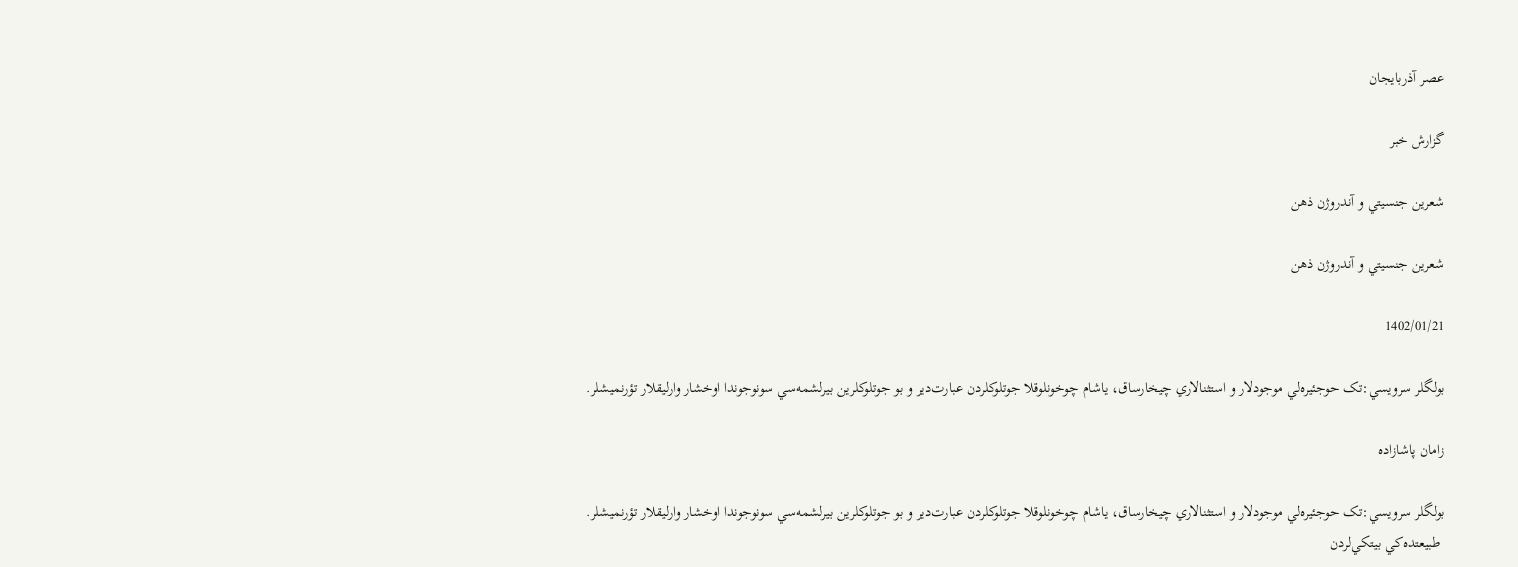عصر آذربایجان

گزارش خبر

شعرين جنسيتي و آندروژن ذهن

شعرين جنسيتي و آندروژن ذهن

1402/01/21

بولگلر سرويسي:تک حوجئيره‌لي موجودلار و استثنالاري چيخارساق، ياشام چوخونلوقلا جوتلوکلردن عبارت‌دير و بو جوتلوکلرين بيرلشمه‌سي سونوجوندا اوخشار وارليقلار تؤرنميشلر.

زامان پاشازاده

بولگلر سرويسي:تک حوجئيره‌لي موجودلار و استثنالاري چيخارساق، ياشام چوخونلوقلا جوتلوکلردن عبارت‌دير و بو جوتلوکلرين بيرلشمه‌سي سونوجوندا اوخشار وارليقلار تؤرنميشلر.
 طبيعتده‌کي بيتکي‌لردن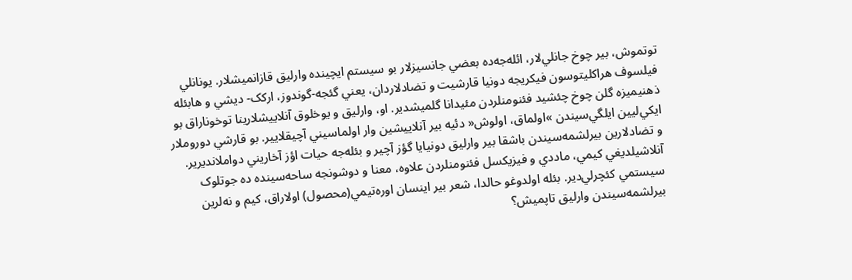توتموش، بير چوخ جانلي‌لار، ائله‌جه‌ده بعضي جانسيزلار بو سيستم ايچينده وارليق قازانميشلار. يونانلي فيلسوف هراکليتوسون فيکريجه دونيا قارشيت و تضادلاردان، يعني گئجه-گوندوز، ارکک- ديشي و هابئله ذهنيميزه گلن چوخ چئشيد فئنومنلردن مئيدانا گلميشدير. او، وارليق و يوخلوق آنلاييشلارينا توخوناراق بو ايکي‌ليين ايلگي‌سيندن »اولماق، اولوش« دئيه بير آنلاييشين وار اولماسيني آچيقلايير. بو قارشي دوروملار و تضادلارين بيرلشمه‌سيندن باشقا بير وارليق دونيايا گؤز آچير و بئله‌جه حيات اؤز آخاريني دواملانديرير.
آنلاشيلديغي کيمي، ماددي و فيزيکسل فئنومنلردن علاوه، معنا و دوشونجه ساحه‌سينده ده جوتلوک سيستمي کئچرلي‌دير. بئله اولدوغو حالدا، شعر بير اينسان اوره‌تيمي(محصول) اولاراق، کيم و نه‌لرين بيرلشمه‌سيندن وارليق تاپميش؟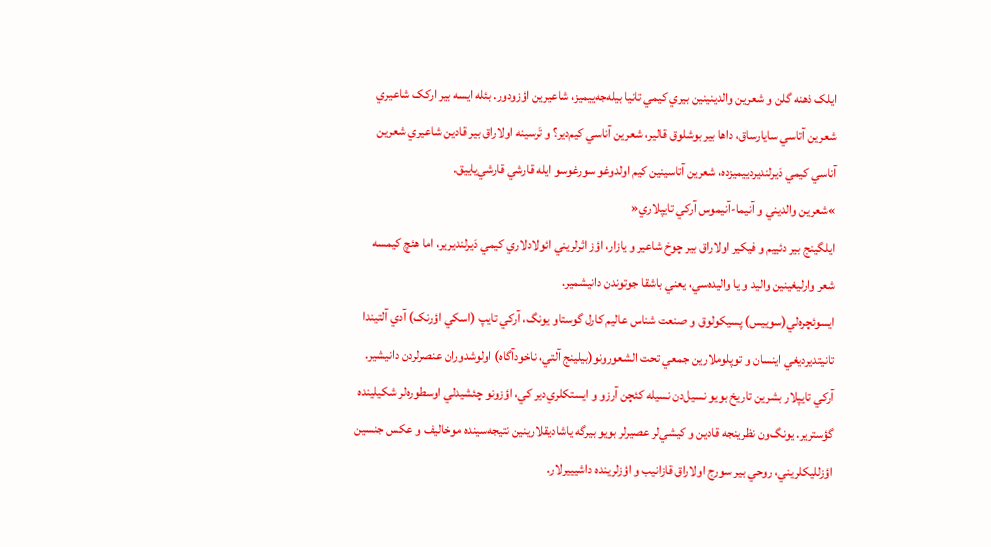ايلک ذهنه گلن و شعرين والدينينين بيري کيمي تانيا بيله‌جه‌ييميز، شاعيرين اؤزودور. بئله ايسه بير ارکک شاعيري شعرين آتاسي سايارساق، داها بير بوشلوق قالير، شعرين آناسي کيم‌دير؟ و تَرسينه اولاراق بير قادين شاعيري شعرين آناسي کيمي دَيرلنديردييميزده، شعرين آتاسينين کيم اولدوغو سورغوسو ايله قارشي قارشي‌ياييق.
»شعرين والديني و آنيما-آنيموس آرکي تايپلاري«
ايلگينج بير دئييم و فيکير اولاراق بير چوخ شاعير و يازار، اؤز اثرلريني ائولادلاري کيمي دَيرلنديرير، اما هئچ کيمسه شعر وارليغينين واليد و يا واليده‌سي، يعني باشقا جوتوندن دانيشمير.
ايسوئچره‌لي(سوييس) پسيکولوق و صنعت شناس عاليم کارل گوستاو يونگ، آرکي تايپ (اسکي اؤرنک) آدي آلتيندا تانيتديرديغي اينسان و توپلوملارين جمعي تحت الشعورونو(بيلينج آلتي، ناخودآگاه) اولوشدوران عنصرلردن دانيشير. آرکي تايپلار بشرين تاريخ بويو نسيل‌دن نسيله کئچن آرزو و ايستکلري‌دير کي، اؤزونو چئشيدلي اوسطوره‌لر شکيلينده گؤسترير. يونگ‌ون نظرينجه قادين و کيشي‌لر عصيرلر بويو بيرگه ياشاديقلارينين نتيجه‌سينده موخاليف و عکس جنسين اؤزلليکلريني، روحي بير سورج اولاراق قازانيب و اؤزلرينده داشيييرلار.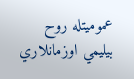عموميتله روح بيليمي اوزمانلاري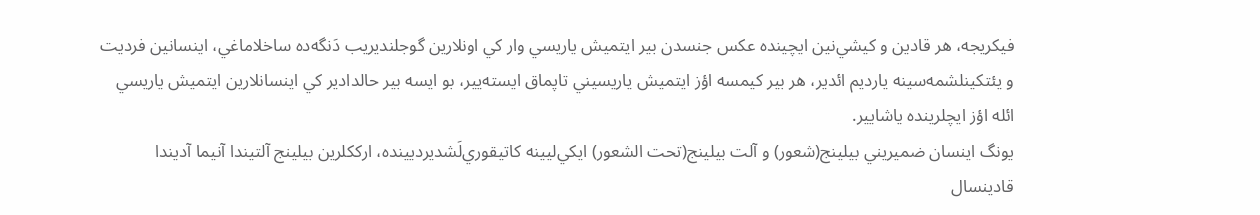فيکريجه، هر قادين و کيشي‌نين ايچينده عکس جنسدن بير ايتميش ياريسي وار کي اونلارين گوجلنديريب دَنگه‌ده ساخلاماغي، اينسانين فرديت و يئتکينلشمه‌سينه يارديم ائدير، هر بير کيمسه اؤز ايتميش ياريسيني تاپماق ايسته‌يير، بو ايسه بير حالدادير کي اينسانلارين ايتميش ياريسي ائله اؤز ايچلرينده ياشايير.
يونگ اينسان ضميريني بيلينج(شعور) و آلت بيلينج(تحت الشعور) ايکي‌ليينه کاتيقوري‌لَشديرديينده، ارککلرين بيلينج آلتيندا آنيما آديندا قادينسال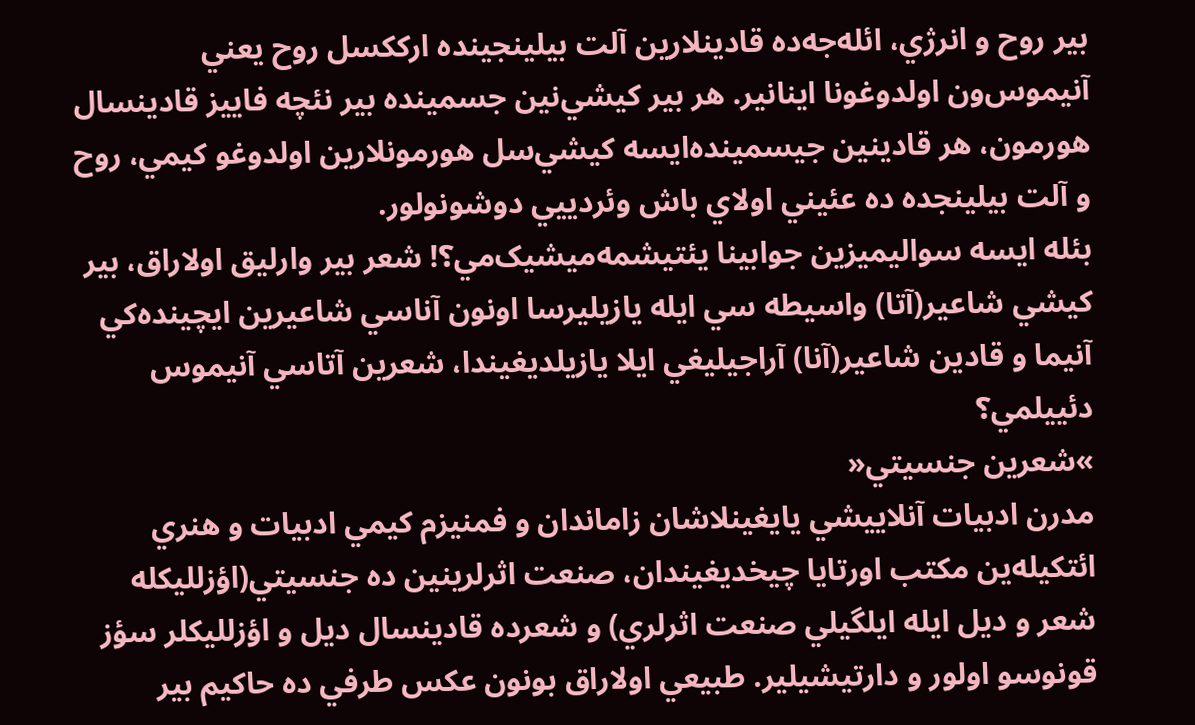بير روح و انرژي، ائله‌جه‌ده قادينلارين آلت بيلينجينده ارککسل روح يعني آنيموس‌ون اولدوغونا اينانير. هر بير کيشي‌نين جسمينده بير نئچه فاييز قادينسال هورمون، هر قادينين جيسمينده‌ايسه کيشي‌سل هورمونلارين اولدوغو کيمي، روح و آلت بيلينجده ده عئيني اولاي باش وئردييي دوشونولور.
بئله ايسه سواليميزين جوابينا يئتيشمه‌ميشيک‌مي؟! شعر بير وارليق اولاراق، بير کيشي شاعير(آتا) واسيطه سي ايله يازيليرسا اونون آناسي شاعيرين ايچينده‌کي آنيما و قادين شاعير(آنا) آراجيليغي ايلا يازيلديغيندا، شعرين آتاسي آنيموس دئييلمي؟
»شعرين جنسيتي«
مدرن ادبيات آنلاييشي يايغينلاشان زاماندان و فمنيزم کيمي ادبيات و هنري ائتکيله‌ين مکتب اورتايا چيخديغيندان، صنعت اثرلرينين ده جنسيتي(اؤزلليکله شعر و ديل ايله ايلگيلي صنعت اثرلري) و شعرده قادينسال ديل و اؤزلليکلر سؤز قونوسو اولور و دارتيشيلير. طبيعي اولاراق بونون عکس طرفي ده حاکيم بير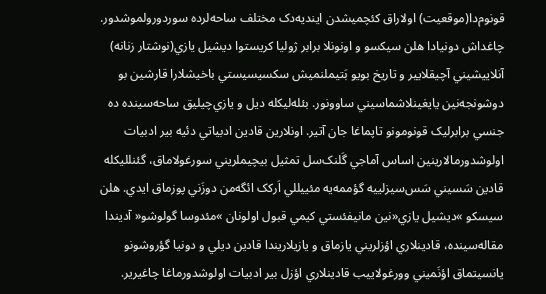قونوم‌دا(موقعيت) اولاراق کئچميشدن اينديه‌دک مختلف ساحه‌لرده سوردورولموشدور.
چاغداش دونيادا هلن سيکسو و اونونلا برابر ژوليا کريستوا ديشيل يازي(نوشتار زنانه) آنلاييشيني آچيقلايير و تاريخ بويو بَتيملنميش سکسيسيستي باخيشلارا قارشين بو دوشونجه‌نين يايغينلاشماسيني ساوونور. بئله‌ليکله ديل و يازي‌چيليق ساحه‌سينده ده جنسي برابرليک قونومونو تاپماغا جان آتير. اونلارين قادين ادبياتي دئيه بير ادبيات اولوشدورمالارينين اساس آماجي گَلنک‌سل تمثيل بيچيملريني سورغولاماق، گئنلليکله قادين سَسيني سَس‌سيزلييه گؤممه‌يه مئييللي اَرکک ائگه‌من دوزَني پوزماق ايدي. هلن سيسکو »ديشيل يازي«نين مانيفئستي کيمي قبول اولونان »مئدوسا گولوشو« آديندا مقاله‌سينده، قادينلاري اؤزلريني يازماق و يازيلاريندا قادين ديلي و دونيا گؤروشونو يانسيتماق اؤنَميني وورغولاييب قادينلاري اؤزل بير ادبيات اولوشدورماغا چاغيرير.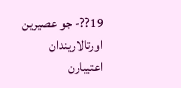19??- جو عصيرين اورتالاريندان اعتيبارن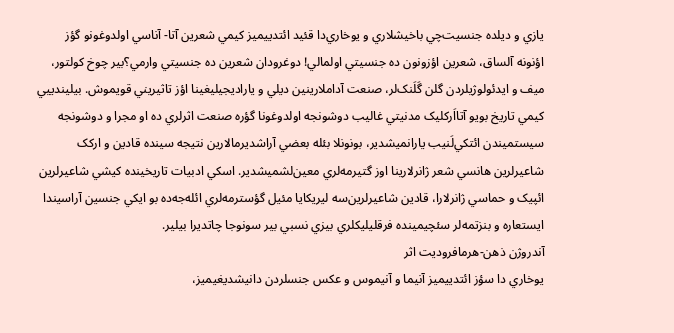يازي و ديلده جنسيت‌چي باخيشلاري و يوخاري‌دا قئيد ائتدييميز کيمي شعرين آتا- آناسي اولدوغونو گؤز اؤنونه آلساق، شعرين اؤزونون ده جنسيتي اولمالي! دوغرودان شعرين ده جنسيتي وارمي؟بير چوخ کولتور، ميف و ايدئولوژيلردن گلن گَلَنک‌لر، صنعت آداملارينين ديلي و ياراديجيليغينا اؤز تاثيريني قويموش. بيليندييي کيمي تاريخ بويو آتااَرکليک مدنيتي غاليب دوشونجه اولدوغونا گؤره صنعت اثرلري ده او مجرا و دوشونجه سيستميندن ائتکي‌لَنيب يارانميشدير، بونونلا بئله بعضي آراشديرمالارين نتيجه سينده قادين و ارکک شاعيرلرين هانسي شعر ژانرلارينا اوز گتيرمه‌لري معين‌لشميشدير. اسکي ادبيات تاريخينده کيشي شاعيرلرين ائپيک و حماسي ژانرلارا، قادين شاعيرلرين‌سه ليريکايا مئيل گؤستر‌مه‌لري ائله‌جه‌ده بو ايکي جنسين آراسيندا ايستعاره و بنزتمه‌لر سئچيمينده فرقليليکلري بيزي نسبي بير سونوجا چاتديرا بيلير.
آندروژن ذهن-هرمافروديت اثر
يوخاري دا سؤز ائتدييميز آنيما و آنيموس و عکس جنسلردن دانيشديغيميز،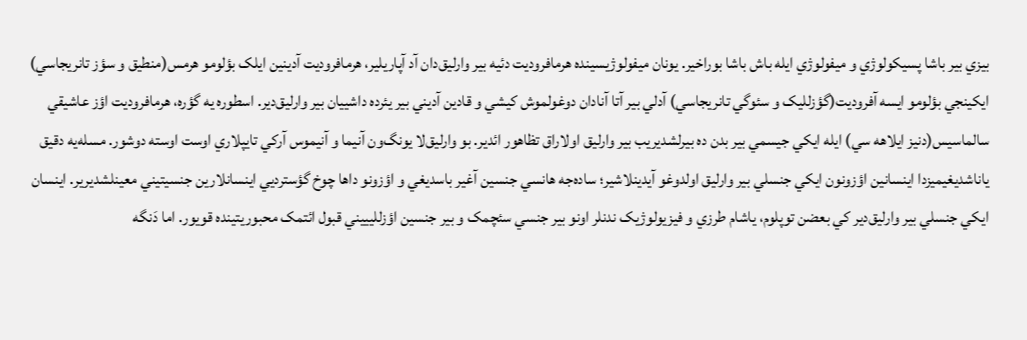بيزي بير باشا پسيکولوژي و ميفولوژي ايله باش باشا بوراخير. يونان ميفولوژيسينده هرمافروديت دئيه بير وارليق‌دان آد آپاريلير، هرمافروديت آدينين ايلک بؤلومو هرمس(منطيق و سؤز تانريجاسي) ايکينجي بؤلومو ايسه آفروديت(گؤزلليک و سئوگي تانريجاسي) آدلي بير آتا آنادان دوغولموش کيشي و قادين آديني بير يئرده داشييان بير وارليق‌دير. اسطوره يه گؤره، هرمافروديت اؤز عاشيقي سالماسيس(دنيز ايلاهه سي) ايله ايکي جيسمي بير بدن ده بيرلشديريب بير وارليق اولاراق تظاهور ائدير. بو وارليق‌لا يونگ‌ون آنيما و آنيموس آرکي تايپلاري اوست اوسته دوشور. مسله‌يه دقيق ياناشديغيميزدا اينسانين اؤزونون ايکي جنسلي بير وارليق اولدوغو آيدينلاشير؛ ساده‌جه هانسي جنسين آغير باسديغي و اؤزونو داها چوخ گؤسترديي اينسانلارين جنسيتيني معينلشديرير. اينسان ايکي جنسلي بير وارليق‌دير کي بعضن توپلوم، ياشام طرزي و فيزيولوژيک ندنلر اونو بير جنسي سئچمک و بير جنسين اؤزلليييني قبول ائتمک محبوريتينده قويور. اما دَنگه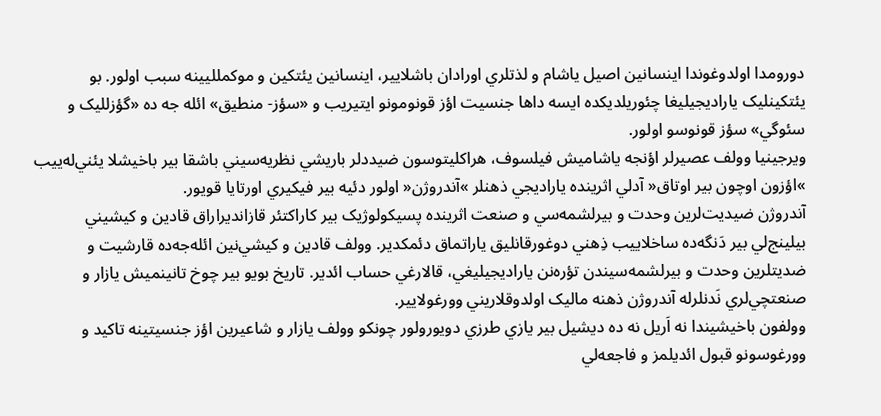دورومدا اولدوغوندا اينسانين اصيل ياشام و لذتلري اورادان باشلايير، اينسانين يئتکين و موکملليينه سبب اولور. بو يئتکينليک ياراديجيليغا چئوريلديکده ايسه داها جنسيت اؤز قونومونو ايتيريب و «سؤز- منطيق» ائله جه ده «گؤزلليک و سئوگي» سؤز قونوسو اولور.
ويرجينيا وولف عصيرلر اؤنجه ياشاميش فيلسوف، هراکليتوسون ضيددلر باريشي نظريه‌سيني باشقا بير باخيشلا يئني‌له‌ييب »اؤزون اوچون بير اوتاق« آدلي اثرينده ياراديجي ذهنلر »آندروژن« اولور دئيه بير فيکيري اورتايا قويور.
آندروژن ضيديت‌لرين وحدت و بيرلشمه‌سي و صنعت اثرينده پسيکولوژيک بير کاراکتئر قازانديراراق قادين و کيشيني بيلينج‌لي بير دَنگه‌ده ساخلاييب ذِهني دوغورقانليق ياراتماق دئمکدير. وولف قادين و کيشي‌نين ائله‌جه‌ده قارشيت و ضديتلرين وحدت و بيرلشمه‌سيندن تؤره‌نن ياراديجيليغي، قالارغي حساب ائدير. تاريخ بويو بير چوخ تانينميش يازار و صنعتچي‌لري نَدنلرله آندروژن ذهنه ماليک اولدوقلاريني وورغولايير.
وولفون باخيشيندا نه اَريل نه ده ديشيل بير يازي طرزي دويورولور چونکو وولف يازار و شاعيرين اؤز جنسيتينه تاکيد و وورغوسونو قبول ائديلمز و فاجعه‌لي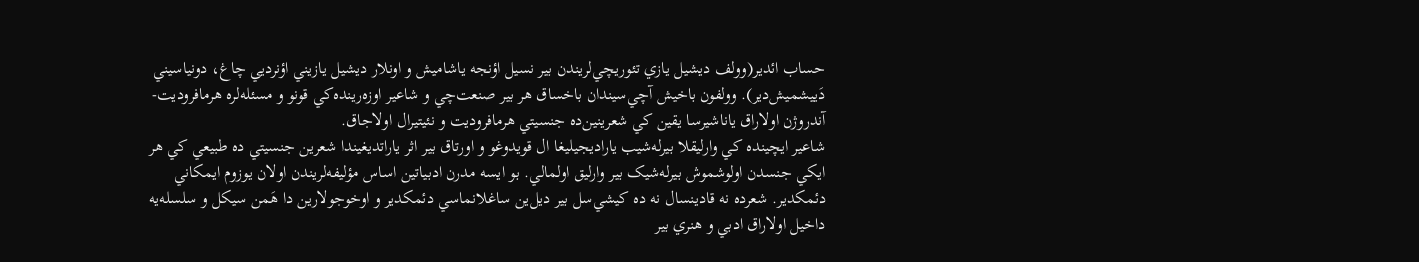حساب ائدير(وولف ديشيل يازي‌ تئوريچي‌لريندن بير نسيل اؤنجه ياشاميش و اونلار ديشيل يازيني اؤنرديي چاغ، دونياسيني دَييشميش‌دير). وولفون باخيش آچي‌سيندان باخساق هر بير صنعت‌چي و شاعير اوزه‌رينده‌کي قونو و مسئله‌لره هرمافروديت-آندروژن اولاراق ياناشيرسا يقين کي شعرينين‌ده جنسيتي هرمافروديت و نئيتيرال اولاجاق.
شاعير ايچينده کي وارليقلا بيرله‌شيب ياراديجيليغا ال قويدوغو و اورتاق بير اثر ياراتديغيندا شعرين جنسيتي ده طبيعي کي هر ايکي جنسدن اولوشموش بيرله‌شيک بير وارليق اولمالي. بو ايسه مدرن ادبياتين اساس مؤليفه‌لريندن اولان يوزوم ايمکاني دئمکدير. شعرده نه قادينسال نه ده کيشي‌سل بير ديل‌ين ساغلانماسي دئمکدير و اوخوجولارين دا هَمن سيکل و سلسله‌يه داخيل اولاراق ادبي و هنري بير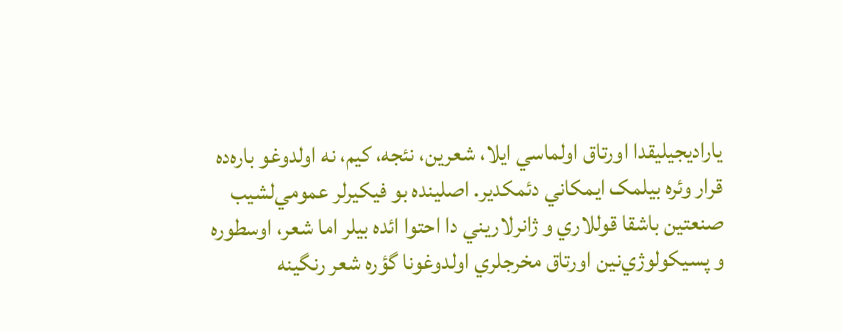ياراديجيليقدا اورتاق اولماسي ايلا، شعرين، نئجه، کيم، نه اولدوغو باره‌ده قرار وئره بيلمک ايمکاني دئمکدير. اصلينده بو فيکيرلر عمومي‌لشيب صنعتين باشقا قوللاري و ژانرلاريني دا احتوا ائده بيلر اما شعر، اوسطوره و پسيکولوژي‌نين اورتاق مخرجلري اولدوغونا گؤره شعر رنگينه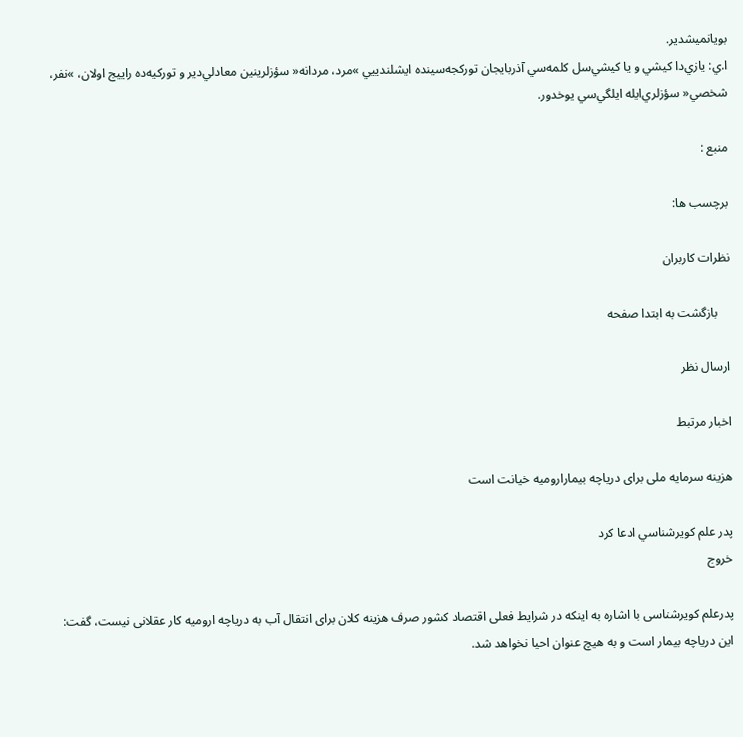بويانميشدير.
ا.ي: يازي‌دا کيشي‌ و يا کيشي‌سل کلمه‌سي آذربايجان تورکجه‌سينده ايشلندييي »مرد، مردانه« سؤزلرينين معادلي‌دير و تورکيه‌ده راييج اولان، »نفر، شخصي« سؤزلري‌ايله ايلگي‌سي يوخدور.

منبع :

برچسب ها:

نظرات کاربران

    بازگشت به ابتدا صفحه

ارسال نظر

اخبار مرتبط

هزینه سرمایه ملی برای دریاچه ‌بیمارارومیه خیانت است

پدر علم کويرشناسي ادعا كرد
خروج

پدرعلم کویرشناسی با اشاره به اینکه در شرایط فعلی اقتصاد کشور صرف هزینه کلان برای انتقال آب به دریاچه ارومیه کار عقلانی نیست، گفت: این دریاچه بیمار است و به هیچ عنوان احیا نخواهد شد.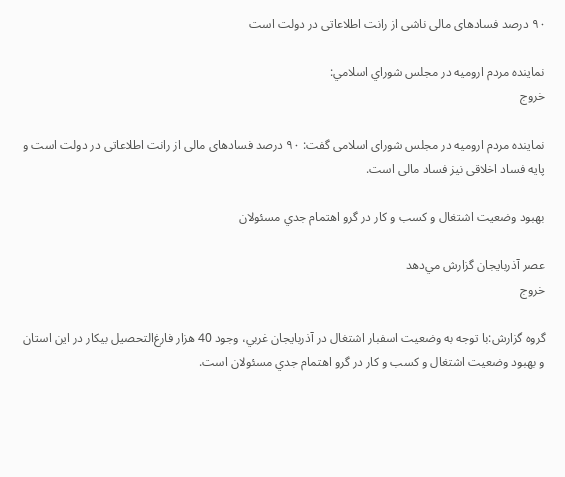۹۰ درصد فسادهای مالی ناشی از رانت اطلاعاتی در دولت است

نماينده مردم اروميه در مجلس شوراي اسلامي:
خروج

نماینده مردم ارومیه در مجلس شورای اسلامی گفت: ۹۰ درصد فسادهای مالی از رانت اطلاعاتی در دولت است و پایه فساد اخلاقی نیز فساد مالی است.

بهبود وضعيت اشتغال و کسب و کار در گرو اهتمام جدي مسئولان

عصر آذربایجان گزارش مي‌دهد
خروج

گروه گزارش:با توجه به وضعيت اسفبار اشتغال در آذربايجان غربي، وجود 40 هزار فارغ‌التحصيل بيکار در اين استان و بهبود وضعيت اشتغال و کسب و کار در گرو اهتمام جدي مسئولان است.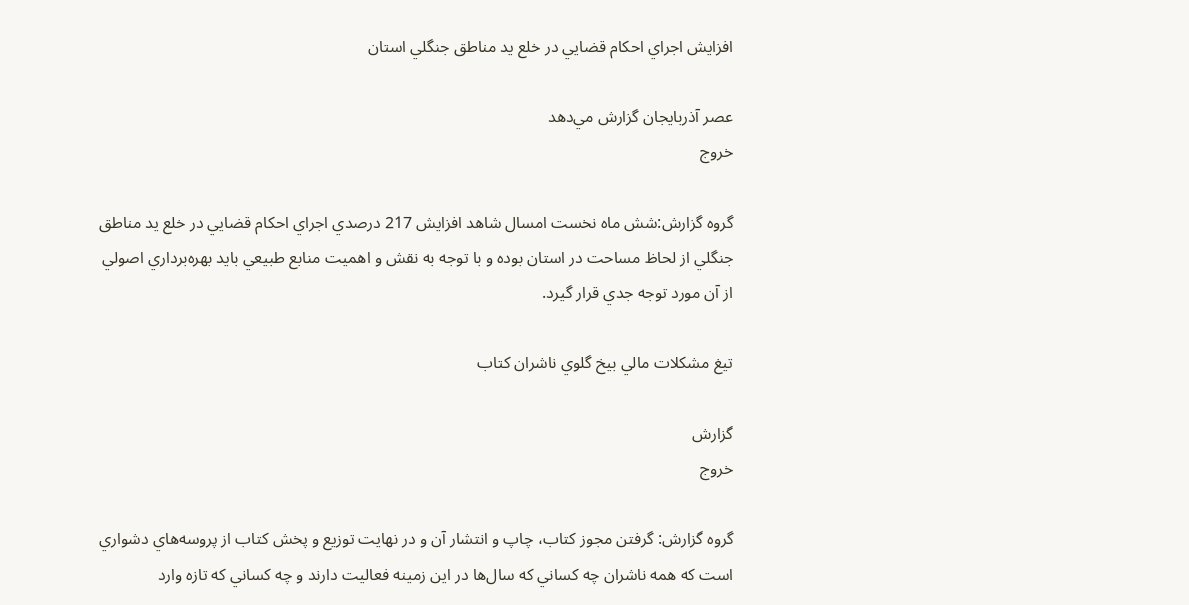افزايش اجراي احکام قضايي در خلع يد مناطق جنگلي استان

عصر آذربایجان گزارش مي‌دهد
خروج

گروه گزارش:شش ماه نخست امسال شاهد افزايش 217 درصدي اجراي احکام قضايي در خلع يد مناطق جنگلي از لحاظ مساحت در استان بوده و با توجه به نقش و اهميت منابع طبيعي بايد بهره‌برداري اصولي از آن مورد توجه جدي قرار گيرد.

تيغ مشکلات مالي بيخ‌ گلوي ناشران کتاب

گزارش
خروج

گروه گزارش: گرفتن مجوز کتاب، چاپ و انتشار آن و در ‌‌نهايت توزيع و پخش کتاب از پروسه‌هاي دشواري است که همه ناشران چه کساني که سال‌ها در اين زمينه فعاليت دارند و چه کساني که تازه وارد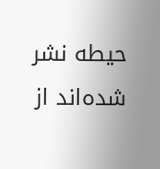حيطه نشر شده‌اند از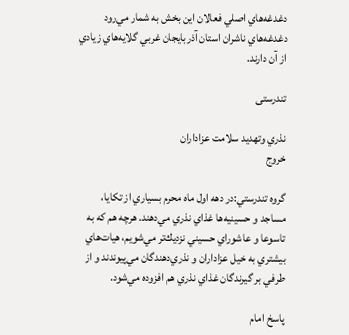دغدغه‌هاي اصلي فعالان اين بخش به شمار مي‌رود دغدغه‌هاي ناشران استان آذربايجان غربي گلايه‌هاي زيادي از آن دارند.

تندرستی

نذري وتهديد سلامت عزاداران
خروج

گروه تندرستي:در دهه اول ماه محرم بسياري از تكايا، مساجد و حسينيه‌ها غذاي نذري مي‌دهند. هرچه هم كه به تاسوعا و عاشوراي حسيني نزديك‌تر مي‌شويم، هيات‌هاي بيشتري به خيل عزاداران و نذري‌دهندگان مي‌پيوندند و از طرفي بر گيرندگان غذاي نذري هم افزوده مي‌شود.

پاسخ امام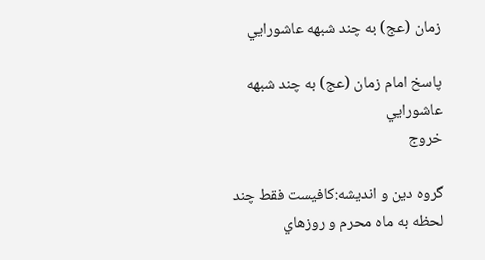زمان (عج) به چند شبهه عاشورايي

پاسخ امام زمان (عج) به چند شبهه عاشورايي
خروج

گروه دين و انديشه:کافيست فقط چند لحظه به ماه محرم و روزهاي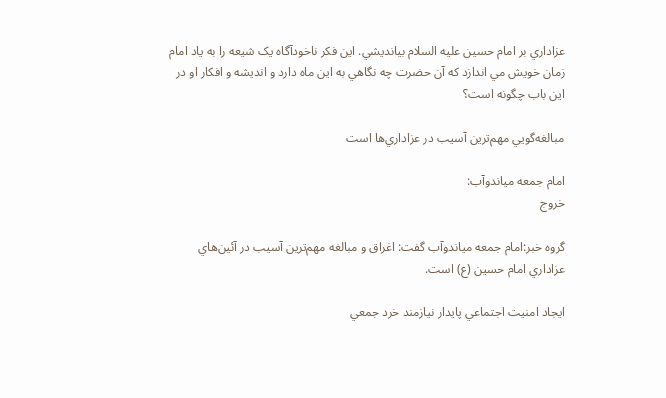عزاداري بر امام حسين عليه السلام بيانديشي. اين فکر ناخودآگاه يک شيعه را به ياد امام زمان خويش مي اندازد که آن حضرت چه نگاهي به اين ماه دارد و انديشه و افکار او در اين باب چگونه است؟

مبالغه‌گويي مهم‌ترين آسيب در عزاداري‌ها است

امام جمعه مياندوآب:
خروج

گروه خبر:امام جمعه مياندوآب گفت: اغراق و مبالغه مهم‌ترين آسيب در آئين‌‌هاي عزاداري امام حسين (ع) است.

ايجاد امنيت اجتماعي پايدار نيازمند خرد جمعي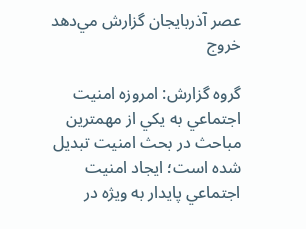عصر آذربايجان گزارش مي‌دهد
خروج

گروه گزارش: امروزه امنيت اجتماعي به يکي از مهمترين مباحث در بحث امنيت تبديل شده است؛ ايجاد امنيت اجتماعي پايدار به ويژه در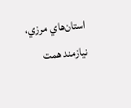استان‌هاي مرزي، نيازمند همت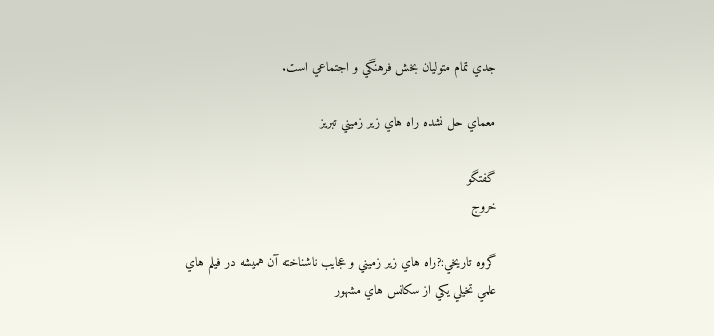جدي تمام متوليان بخش فرهنگي و اجتماعي است.

معماي حل نشده راه هاي زير زميني تبريز

گفتگو
خروج

گروه تاريخي:?راه هاي زير زميني و عجايب ناشناخته آن هميشه در فيلم هاي علمي تخيلي يکي از سکانس هاي مشهور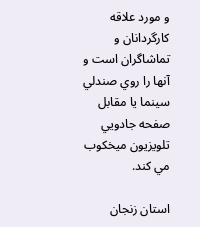و مورد علاقه کارگردانان و تماشاگران است و آنها را روي صندلي سينما يا مقابل صفحه جادويي تلويزيون ميخکوب مي کند.

استان زنجان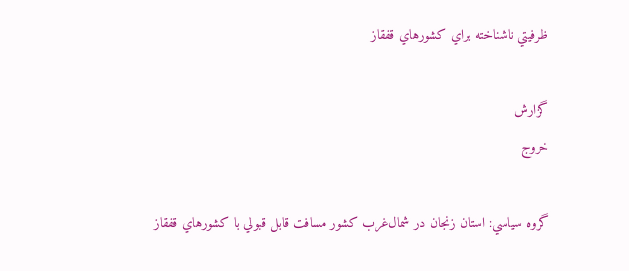ظرفيتي ناشناخته براي کشورهاي قفقاز

گزارش
خروج

گروه سياسي: استان زنجان در شمال‌غرب کشور مسافت قابل قبولي با کشورهاي قفقاز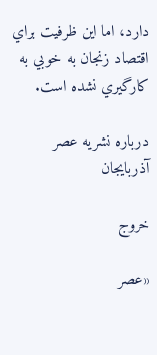دارد، اما اين ظرفيت براي اقتصاد زنجان به خوبي به کارگيري نشده است.

درباره نشریه عصر آذربایجان

خروج

«عصر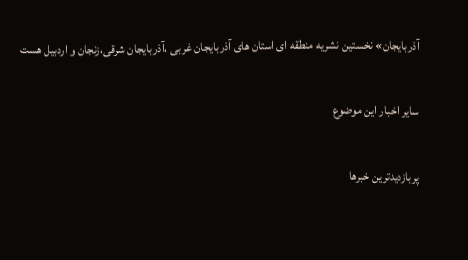آذربایجان» نخستین نشریه منطقه ای استان های آذربایجان غربی ،آذربایجان شرقی،زنجان و اردبیل هست

سایر اخبار این موضوع

پربازدیدترین خبرها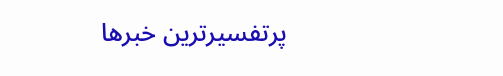پرتفسیرترین خبرها